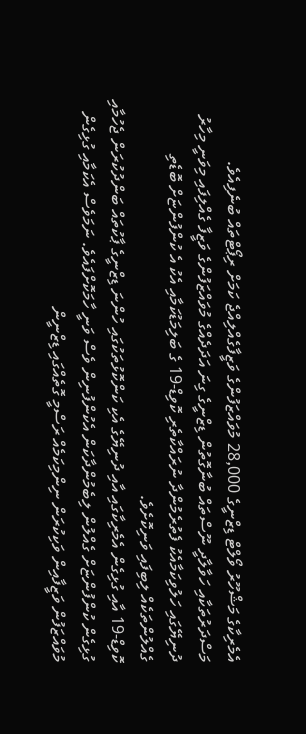އެމެރިކާގެ މަޝްހޫރު ވޯލްޓް ޑިޒްނީގެ 28,000 މުވައްޒަފުންގެ ވަޒީފާގެއްލިއްޖެ ކަމަށް ރިޕޯޓްތައް ބުނެފިއެވެ.
މަސްދަރުތަކާއި ހަވާލާދީ ނޫސްތައް ބުނާގޮތުން ޑިޒްނީގެ ގިނަ އަދަދެއްގެ މުވައްޒަފުންގެ ވަޒީފާ ގެއްލިފައި މިވަނީ މިހާރު ދުނިޔޭގައި ހަލުވިކަމާއެކު ފެތުރެމުންދާ ނުރައްކާތެރި ކޮވިޑް-19 ގެ ބަލިމަޑުކަމާއި އެކު އެ ކުންފުންޏަށް ބޮޑެތި ގެއްލުންތަކެއް ލިބިފައި ވަނިކޮށެވެ.
ކޮވިޑް-19 އާއި ގުޅިގެން އެމެރިކާގައި އާއި ދުނިޔޭގެ އެކި ކަންކޮޅުތަކުގައި ހުންނަ ޑިޒްނީގެ ޕާކުތައް ބަންދުކުރަން ޖެހުމާއި ގުޅިގެން ކުންފުންޏަށް ގެއްލުން ލިބެމުންދާކަން އެކުންފުނިން ވެސް ވަނީ ހާމަކޮށްފައެވެ. ނަމަވެސް އެކަމާއި ގުޅިގެން މުވައްޒަފުން ވަޒީފާއިން ވަކިކުރަން ނިންމިކަމެއް ރަސްމީ ގޮތެއްގައި ޑިޒްނީން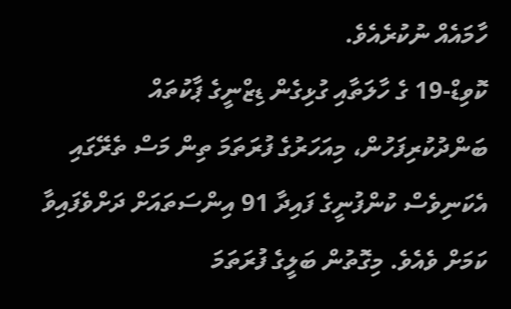ހާމައެއް ނުކުރެއެވެ.
ކޮވިޑް-19 ގެ ހާލަތާއި ގުޅިގެން ޑިޒްނީގެ ޕާކުތައް ބަންދުކުރިފަހުން، މިއަހަރުގެ ފުރަތަމަ ތިން މަސް ތެރޭގައި އެކަނިވެސް ކުންފުނީގެ ފައިދާ 91 އިންސަތައަށް ދަށްވެފައިވާ ކަމަށް ވެއެވެ. މިގޮތުން ބަލީގެ ފުރަތަމަ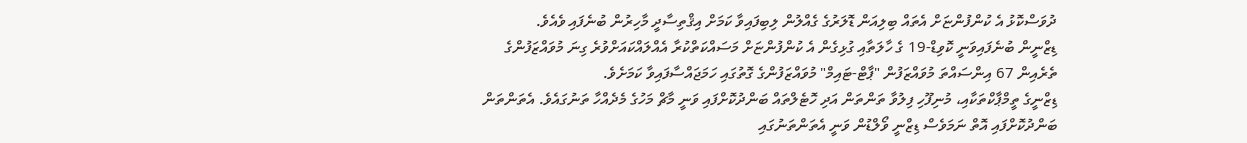ދުވަސްކޮޅު އެ ކުންފުންޏަށް އެތައް ބިލިއަން ޑޮލަރުގެ ގެއްލުން ލިބިފައިވާ ކަމަށް އިޤްތިސާދީ މާހިރުން ބުނެފައި ވެއެވެ.
ޑިޒްނީން ބުނެފައިވަނީ ކޮވިޑް-19 ގެ ހާލަތާއި ގުޅިގެން އެ ކުންފުންޏަށް މަސައްކަތްކުރާ އެއްލައްކައަށްވުރެ ގިނަ މުވައްޒަފުންގެ ތެރެއިން 67 އިންސައްތަ މުވައްޒަފުން "ޕާޓް-ޓައިމް" މުވައްޒަފުންގެ ގޮތުގައި ހަމަޖައްސާފައިވާ ކަމަށެވެ.
ޑިޒްނީގެ ތީމްޕާކްތަކާއި، މުނިފޫހި ފިލުވާ ތަންތަން އަދި ހޮޓެލްތައް ބަންދުކޮށްފައި ވަނީ މާޗް މަހުގެ މެދެއްހާ ތަނުގައެވެ. އެތަންތަން ބަންދުކޮށްފައި އޮތް ނަމަވެސް ޑިޒްނީ ވޯލްޑުން ވަނީ އެތަންތަނުގައި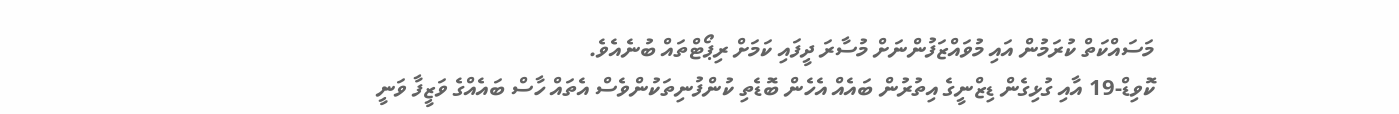މަސައްކަތް ކުރަމުން އައި މުވައްޒަފުންނަށް މުސާރަ ދީފައި ކަމަށް ރިޕޯޓްތައް ބުނެއެވެ.
ކޮވިޑް-19 އާއި ގުޅިގެން ޑިޒްނީގެ އިތުރުން ބައެއް އެހެން ބޮޑެތި ކުންފުނިތަކުންވެސް އެތައް ހާސް ބައެއްގެ ވަޒީފާ ވަނީ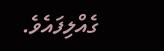ގެއްލިފައެވެ.